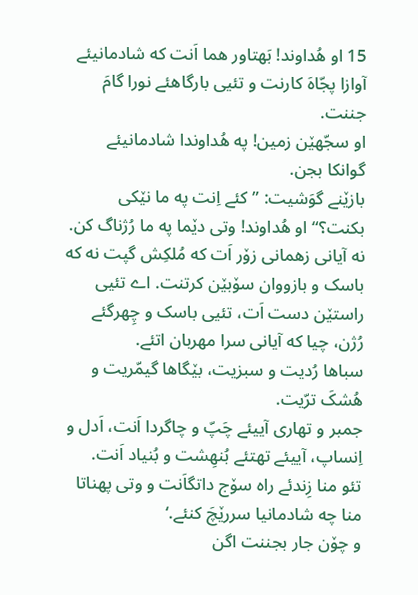15 او هُداوند! بَهتاور هما اَنت که شادمانیئے آوازا پجّاهَ کارنت و تئیی بارگاهئے نورا گامَ جننت.
او سجّهێن زمین! په هُداوندا شادمانیئے گوانکا بجن.
بازێنے گوَشیت: ”کئے اِنت په ما نێکی بکنت؟“ او هُداوند! وتی دێما په ما رُژناگ کن.
نه آیانی زهمانی زۆر اَت که مُلکِش گپت نه که باسک و بازووان سۆبێن کرتنت. اے تئیی راستێن دست اَت، تئیی باسک و چِهرگئے رُژن، چیا که آیانی سرا مهربان اتئے.
سباها رُدیت و سبزیت، بێگاها گیمّریت و هُشکَ ترّیت.
جمبر و تهاری آییئے چَپّ و چاگردا اَنت، اَدل و اِنساپ، آییئے تهتئے بُنهِشت و بُنیاد اَنت.
تئو منا زِندئے راه سۆج داتگاَنت و وتی پهناتا منا چه شادمانیا سررێچَ کنئے.‘
و چۆن جار بجننت اگن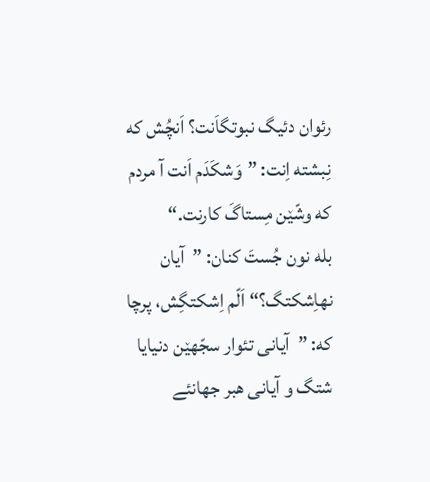رئوان دئیگ نبوتگاَنت؟ اَنچُش که نِبشته اِنت: ”وَشکَدَم اَنت آ مردم که وشّێن مِستاگَ کارنت.“
بله نون جُستَ کنان: ”آیان نهاِشکتگ؟“ اَلّم اِشکتگِش، پرچا که: ”آیانی تئوار سجّهێن دنیایا شتگ و آیانی هبر جهانئے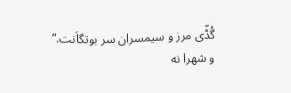گُڈّی مرز و سیمسران سر بوتگاَنت.“
و شهرا نه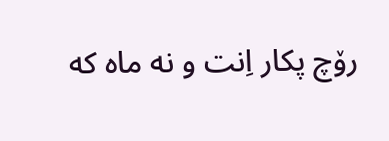رۆچ پکار اِنت و نه ماه که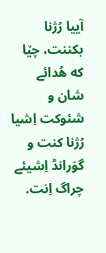آییا رُژنا بکننت، چێا که هُدائے شان و شئوکت اِشیا رُژنا کنت و گوَرانڈ اِشیئے چراگ اِنت.